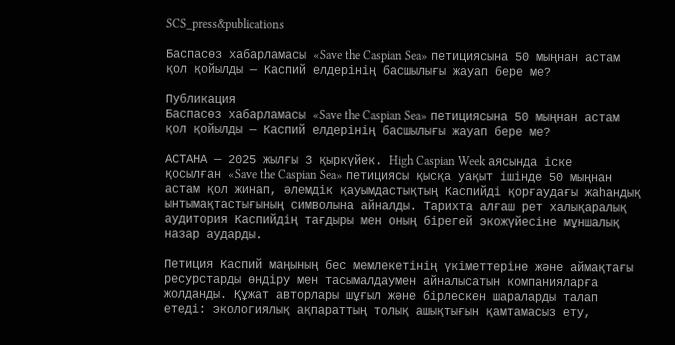SCS_press&publications

Баспасөз хабарламасы «Save the Caspian Sea» петициясына 50 мыңнан астам қол қойылды — Каспий елдерінің басшылығы жауап бере ме?

Публикация
Баспасөз хабарламасы «Save the Caspian Sea» петициясына 50 мыңнан астам қол қойылды — Каспий елдерінің басшылығы жауап бере ме?

АСТАНА — 2025 жылғы 3 қыркүйек. High Caspian Week аясында іске қосылған «Save the Caspian Sea» петициясы қысқа уақыт ішінде 50 мыңнан астам қол жинап, әлемдік қауымдастықтың Каспийді қорғаудағы жаһандық ынтымақтастығының символына айналды. Тарихта алғаш рет халықаралық аудитория Каспийдің тағдыры мен оның бірегей экожүйесіне мұншалық назар аударды.

Петиция Каспий маңының бес мемлекетінің үкіметтеріне және аймақтағы ресурстарды өндіру мен тасымалдаумен айналысатын компанияларға жолданды. Құжат авторлары шұғыл және бірлескен шараларды талап етеді: экологиялық ақпараттың толық ашықтығын қамтамасыз ету,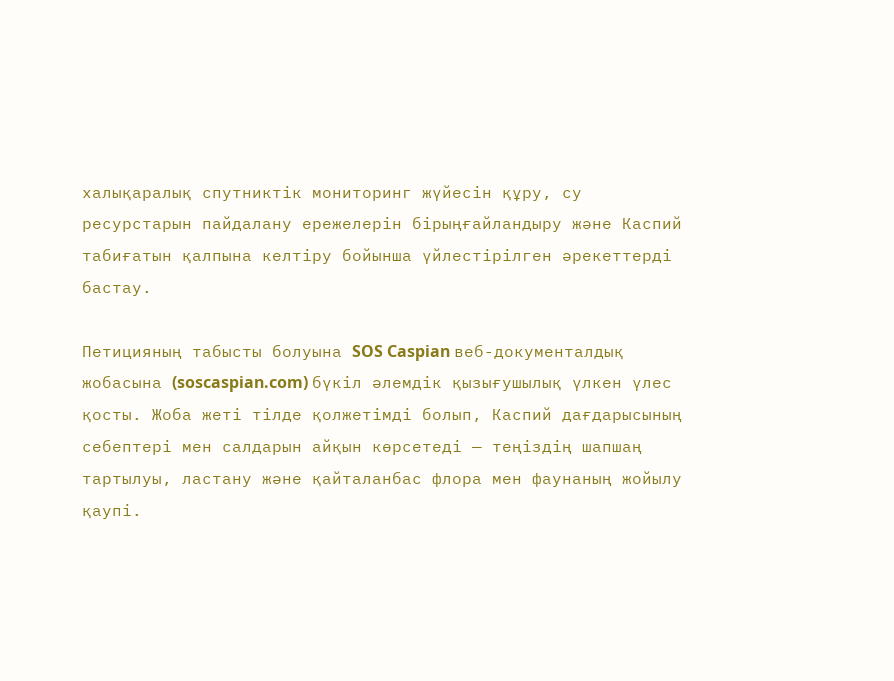халықаралық спутниктік мониторинг жүйесін құру, су ресурстарын пайдалану ережелерін бірыңғайландыру және Каспий табиғатын қалпына келтіру бойынша үйлестірілген әрекеттерді бастау.

Петицияның табысты болуына SOS Caspian веб-документалдық жобасына (soscaspian.com) бүкіл әлемдік қызығушылық үлкен үлес қосты. Жоба жеті тілде қолжетімді болып, Каспий дағдарысының себептері мен салдарын айқын көрсетеді — теңіздің шапшаң тартылуы, ластану және қайталанбас флора мен фаунаның жойылу қаупі.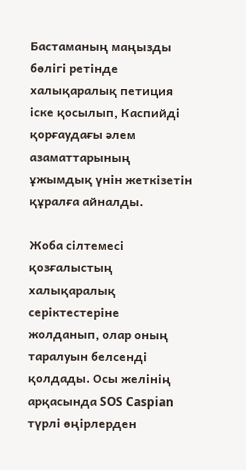Бастаманың маңызды бөлігі ретінде халықаралық петиция іске қосылып, Каспийді қорғаудағы әлем азаматтарының ұжымдық үнін жеткізетін құралға айналды.

Жоба сілтемесі қозғалыстың халықаралық серіктестеріне жолданып, олар оның таралуын белсенді қолдады. Осы желінің арқасында SOS Caspian түрлі өңірлерден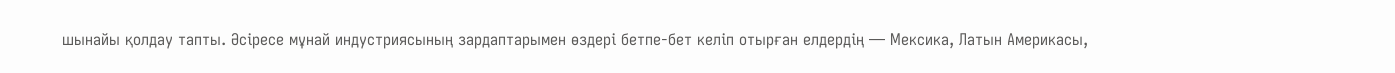шынайы қолдау тапты. Әсіресе мұнай индустриясының зардаптарымен өздері бетпе-бет келіп отырған елдердің — Мексика, Латын Америкасы,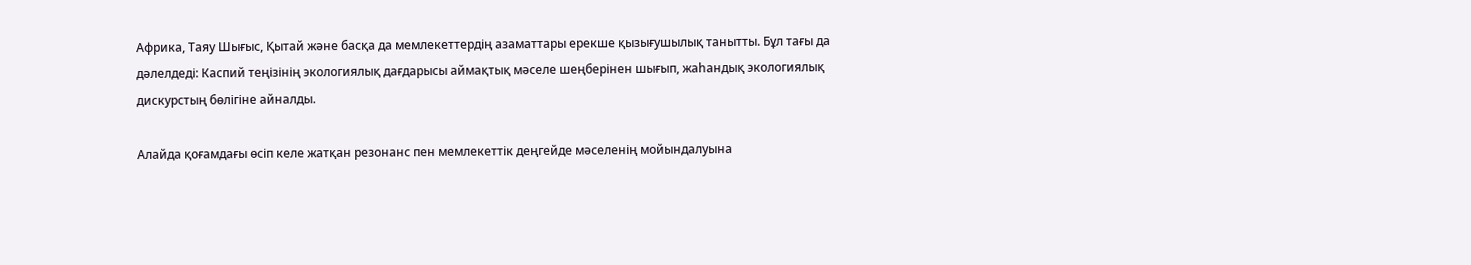Африка, Таяу Шығыс, Қытай және басқа да мемлекеттердің азаматтары ерекше қызығушылық танытты. Бұл тағы да дәлелдеді: Каспий теңізінің экологиялық дағдарысы аймақтық мәселе шеңберінен шығып, жаһандық экологиялық дискурстың бөлігіне айналды.

Алайда қоғамдағы өсіп келе жатқан резонанс пен мемлекеттік деңгейде мәселенің мойындалуына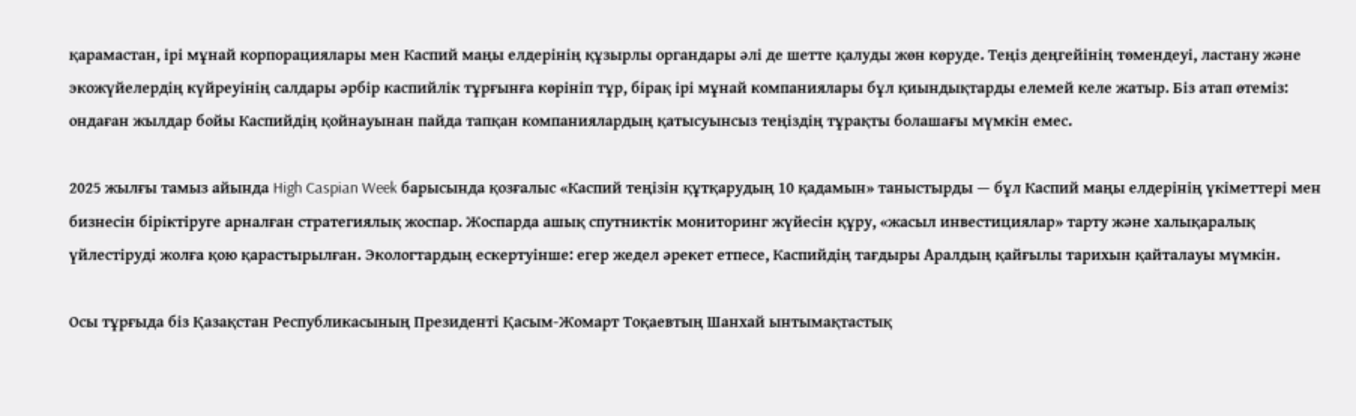қарамастан, ірі мұнай корпорациялары мен Каспий маңы елдерінің құзырлы органдары әлі де шетте қалуды жөн көруде. Теңіз деңгейінің төмендеуі, ластану және экожүйелердің күйреуінің салдары әрбір каспийлік тұрғынға көрініп тұр, бірақ ірі мұнай компаниялары бұл қиындықтарды елемей келе жатыр. Біз атап өтеміз: ондаған жылдар бойы Каспийдің қойнауынан пайда тапқан компаниялардың қатысуынсыз теңіздің тұрақты болашағы мүмкін емес.

2025 жылғы тамыз айында High Caspian Week барысында қозғалыс «Каспий теңізін құтқарудың 10 қадамын» таныстырды — бұл Каспий маңы елдерінің үкіметтері мен бизнесін біріктіруге арналған стратегиялық жоспар. Жоспарда ашық спутниктік мониторинг жүйесін құру, «жасыл инвестициялар» тарту және халықаралық үйлестіруді жолға қою қарастырылған. Экологтардың ескертуінше: егер жедел әрекет етпесе, Каспийдің тағдыры Аралдың қайғылы тарихын қайталауы мүмкін.

Осы тұрғыда біз Қазақстан Республикасының Президенті Қасым-Жомарт Тоқаевтың Шанхай ынтымақтастық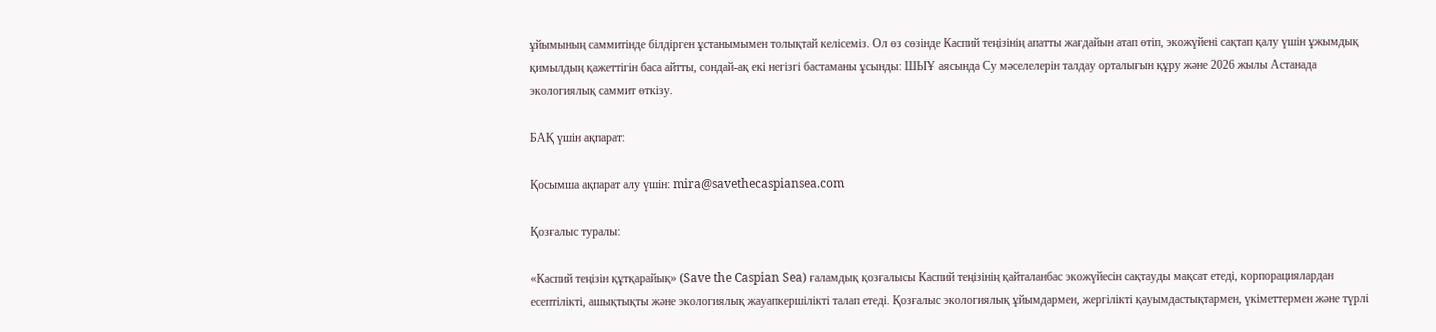ұйымының саммитінде білдірген ұстанымымен толықтай келісеміз. Ол өз сөзінде Каспий теңізінің апатты жағдайын атап өтіп, экожүйені сақтап қалу үшін ұжымдық қимылдың қажеттігін баса айтты, сондай-ақ екі негізгі бастаманы ұсынды: ШЫҰ аясында Су мәселелерін талдау орталығын құру және 2026 жылы Астанада экологиялық саммит өткізу.

БАҚ үшін ақпарат:

Қосымша ақпарат алу үшін: mira@savethecaspiansea.com

Қозғалыс туралы:

«Каспий теңізін құтқарайық» (Save the Caspian Sea) ғаламдық қозғалысы Каспий теңізінің қайталанбас экожүйесін сақтауды мақсат етеді, корпорациялардан есептілікті, ашықтықты және экологиялық жауапкершілікті талап етеді. Қозғалыс экологиялық ұйымдармен, жергілікті қауымдастықтармен, үкіметтермен және түрлі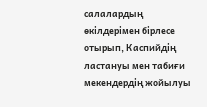салалардың өкілдерімен бірлесе отырып, Каспийдің ластануы мен табиғи мекендердің жойылуы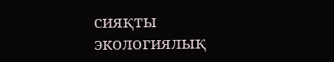сияқты экологиялық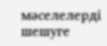мәселелерді шешуге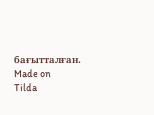бағытталған.
Made on
Tilda